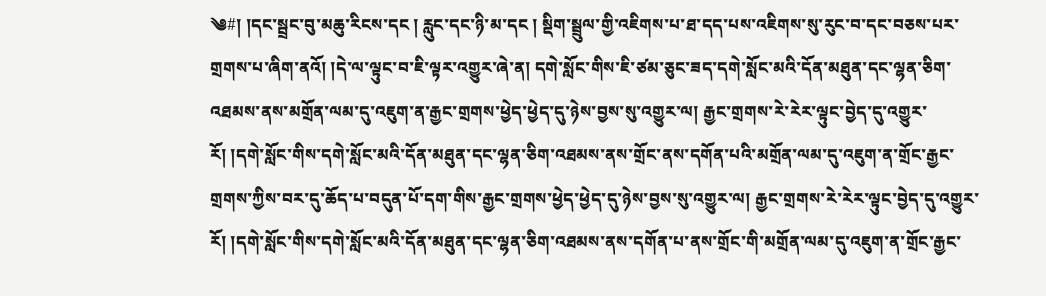༄#། །དང་སྦྲང་བུ་མཆུ་རིངས་དང ། རླུང་དང་ཉི་མ་དང ། སྡིག་སྦྲུལ་གྱི་འཇིགས་པ་ཐ་དད་པས་འཇིགས་སུ་རུང་བ་དང་བཅས་པར་གྲགས་པ་ཞིག་ནའོ། །དེ་ལ་ལྟུང་བ་ཇི་ལྟར་འགྱུར་ཞེ་ན། དགེ་སློང་གིས་ཇི་ཙམ་ཅུང་ཟད་དགེ་སློང་མའི་དོན་མཐུན་དང་ལྷན་ཅིག་འཐམས་ནས་མགྲོན་ལམ་དུ་འཇུག་ན་རྒྱང་གྲགས་ཕྱེད་ཕྱེད་དུ་ཉེས་བྱས་སུ་འགྱུར་ལ། རྒྱང་གྲགས་རེ་རེར་ལྟུང་བྱེད་དུ་འགྱུར་རོ། །དགེ་སློང་གིས་དགེ་སློང་མའི་དོན་མཐུན་དང་ལྷན་ཅིག་འཐམས་ནས་གྲོང་ནས་དགོན་པའི་མགྲོན་ལམ་དུ་འཇུག་ན་གྲོང་རྒྱང་གྲགས་ཀྱིས་བར་དུ་ཆོད་པ་བདུན་པོ་དག་གིས་རྒྱང་གྲགས་ཕྱེད་ཕྱེད་དུ་ཉེས་བྱས་སུ་འགྱུར་ལ། རྒྱང་གྲགས་རེ་རེར་ལྟུང་བྱེད་དུ་འགྱུར་རོ། །དགེ་སློང་གིས་དགེ་སློང་མའི་དོན་མཐུན་དང་ལྷན་ཅིག་འཐམས་ནས་དགོན་པ་ནས་གྲོང་གི་མགྲོན་ལམ་དུ་འཇུག་ན་གྲོང་རྒྱང་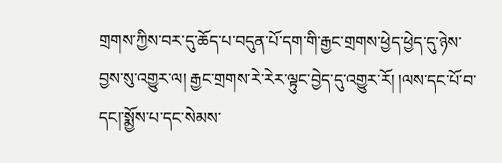གྲགས་ཀྱིས་བར་དུ་ཆོད་པ་བདུན་པོ་དག་གི་རྒྱང་གྲགས་ཕྱེད་ཕྱེད་དུ་ཉེས་བྱས་སུ་འགྱུར་ལ། རྒྱང་གྲགས་རེ་རེར་ལྟུང་བྱེད་དུ་འགྱུར་རོ། །ལས་དང་པོ་བ་དང།་སྨྱོས་པ་དང་སེམས་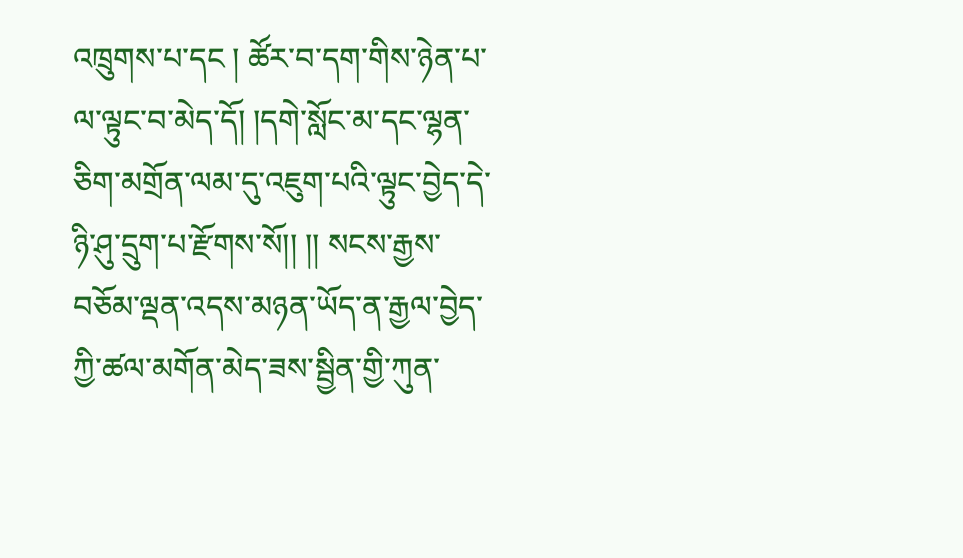འཁྲུགས་པ་དང ། ཚོར་བ་དག་གིས་ཉེན་པ་ལ་ལྟུང་བ་མེད་དོ། །དགེ་སློང་མ་དང་ལྷན་ཅིག་མགྲོན་ལམ་དུ་འཇུག་པའི་ལྟུང་བྱེད་དེ་ཉི་ཤུ་དྲུག་པ་རྫོགས་སོ།། །། སངས་རྒྱས་བཅོམ་ལྡན་འདས་མཉན་ཡོད་ན་རྒྱལ་བྱེད་ཀྱི་ཚལ་མགོན་མེད་ཟས་སྦྱིན་གྱི་ཀུན་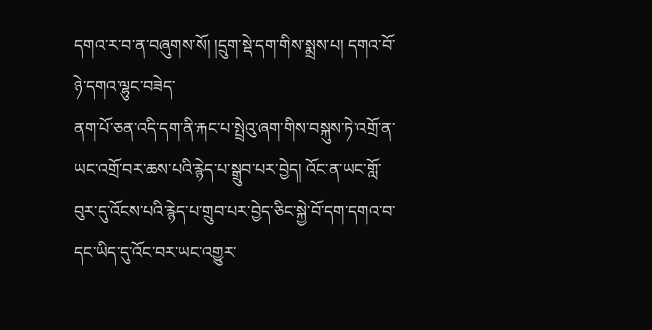དགའ་ར་བ་ན་བཞུགས་སོ། །དྲུག་སྡེ་དག་གིས་སྨྲས་པ། དགའ་བོ་ཉེ་དགའ་ལྷུང་བཟེད་
ནག་པོ་ཅན་འདི་དག་ནི་རྐང་པ་སྤྲེའུ་ཞག་གིས་བསྐུས་ཏེ་འགྲོ་ན་ཡང་འགྲོ་བར་ཆས་པའི་རྙེད་པ་སྒྲུབ་པར་བྱེད། འོང་ན་ཡང་གློ་བུར་དུ་འོངས་པའི་རྙེད་པ་གྲུབ་པར་བྱེད་ཅིང་སྐྱེ་བོ་དག་དགའ་བ་དང་ཡིད་དུ་འོང་བར་ཡང་འགྱུར་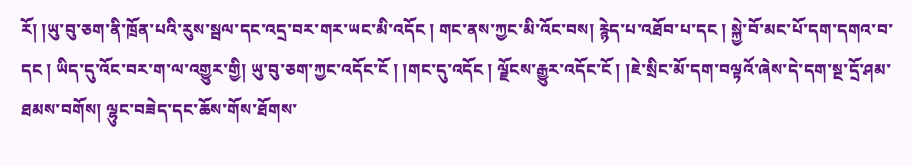རོ། །ཡུ་བུ་ཅག་ནི་ཁྲོན་པའི་རུས་སྦལ་དང་འདྲ་བར་གར་ཡང་མི་འདོང ། གང་ནས་ཀྱང་མི་འོང་བས། རྙེད་པ་འཐོབ་པ་དང ། སྐྱེ་བོ་མང་པོ་དག་དགའ་བ་དང ། ཡིད་དུ་འོང་བར་ག་ལ་འགྱུར་གྱི། ཡུ་བུ་ཅག་ཀྱང་འདོང་ངོ ། །གང་དུ་འདོང ། ལྗོངས་རྒྱུར་འདོང་ངོ ། །ཇེ་སྲིང་མོ་དག་བལྟའོ་ཞེས་དེ་དག་སྔ་དྲོ་ཤམ་ཐམས་བགོས། ལྷུང་བཟེད་དང་ཆོས་གོས་ཐོགས་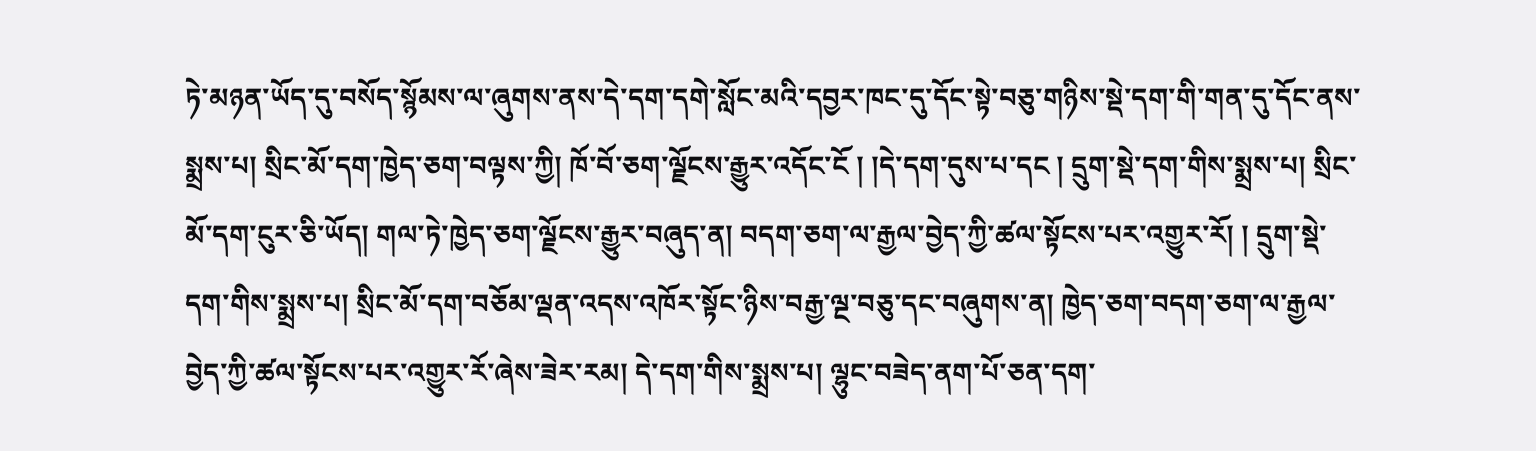ཏེ་མཉན་ཡོད་དུ་བསོད་སྙོམས་ལ་ཞུགས་ནས་དེ་དག་དགེ་སློང་མའི་དབྱར་ཁང་དུ་དོང་སྟེ་བཅུ་གཉིས་སྡེ་དག་གི་གན་དུ་དོང་ནས་སྨྲས་པ། སྲིང་མོ་དག་ཁྱེད་ཅག་བལྟས་ཀྱི། ཁོ་བོ་ཅག་ལྗོངས་རྒྱུར་འདོང་ངོ ། །དེ་དག་དུས་པ་དང ། དྲུག་སྡེ་དག་གིས་སྨྲས་པ། སྲིང་མོ་དག་ངུར་ཅི་ཡོད། གལ་ཏེ་ཁྱེད་ཅག་ལྗོངས་རྒྱུར་བཞུད་ན། བདག་ཅག་ལ་རྒྱལ་བྱེད་ཀྱི་ཚལ་སྟོངས་པར་འགྱུར་རོ། ། དྲུག་སྡེ་དག་གིས་སྨྲས་པ། སྲིང་མོ་དག་བཅོམ་ལྡན་འདས་འཁོར་སྟོང་ཉིས་བརྒྱ་ལྔ་བཅུ་དང་བཞུགས་ན། ཁྱེད་ཅག་བདག་ཅག་ལ་རྒྱལ་བྱེད་ཀྱི་ཚལ་སྟོངས་པར་འགྱུར་རོ་ཞེས་ཟེར་རམ། དེ་དག་གིས་སྨྲས་པ། ལྷུང་བཟེད་ནག་པོ་ཅན་དག་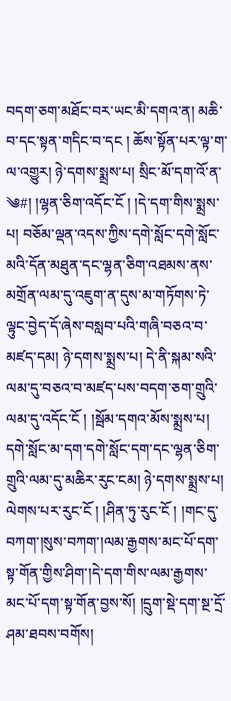བདག་ཅག་མཐོང་བར་ཡང་མི་དགའ་ན། མཆི་བ་དང་སྟན་གདིང་བ་དང ། ཆོས་སྟོན་པར་ལྟ་ག་ལ་འགྱུར། ཉེ་དགས་སྨྲས་པ། སྲིང་མོ་དག་འོ་ན་
༄#། །ལྷན་ཅིག་འདོང་ངོ ། །དེ་དག་གིས་སྨྲས་པ། བཅོམ་ལྡན་འདས་ཀྱིས་དགེ་སློང་དགེ་སློང་མའི་དོན་མཐུན་དང་ལྷན་ཅིག་འཐམས་ནས་མགྲོན་ལམ་དུ་འཇུག་ན་དུས་མ་གཏོགས་ཏེ་ལྟུང་བྱེད་དོ་ཞེས་བསླབ་པའི་གཞི་བཅའ་བ་མཛད་དམ། ཉེ་དགས་སྨྲས་པ། དེ་ནི་སྐམ་སའི་ལམ་དུ་བཅའ་བ་མཛད་པས་བདག་ཅག་གྲུའི་ལམ་དུ་འདོང་ངོ ། །སྦོམ་དགའ་མོས་སྨྲས་པ། དགེ་སློང་མ་དག་དགེ་སློང་དག་དང་ལྷན་ཅིག་གྲུའི་ལམ་དུ་མཆིར་རུང་ངམ། ཉེ་དགས་སྨྲས་པ། ལེགས་པར་རུང་ངོ ། །ཤིན་ཏུ་རུང་ངོ ། །གང་དུ་བཀག་།སུས་བཀག་།ལམ་རྒྱགས་མང་པོ་དག་སྟ་གོན་གྱིས་ཤིག་།དེ་དག་གིས་ལམ་རྒྱགས་མང་པོ་དག་སྟ་གོན་བྱས་སོ། །དྲུག་སྡེ་དག་སྔ་དྲོ་ཤམ་ཐབས་བགོས།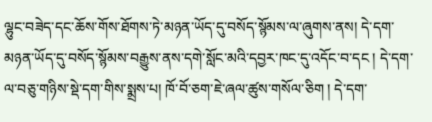ལྷུང་བཟེད་དང་ཆོས་གོས་ཐོགས་ཏེ་མཉན་ཡོད་དུ་བསོད་སྙོམས་ལ་ཞུགས་ནས། དེ་དག་མཉན་ཡོད་དུ་བསོད་སྙོམས་བརྒྱུས་ནས་དགེ་སློང་མའི་དབྱར་ཁང་དུ་འདོང་བ་དང ། དེ་དག་ལ་བཅུ་གཉིས་སྡེ་དག་གིས་སྨྲས་པ། ཁོ་བོ་ཅག་ཇེ་ཞལ་ཚུས་གསོལ་ཅིག ། དེ་དག་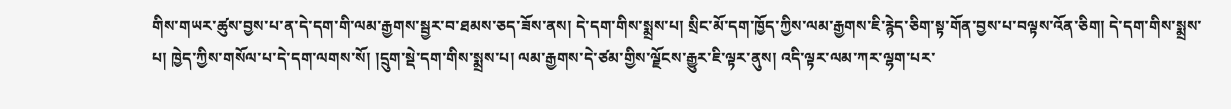གིས་གཡར་ཚུས་བྱས་པ་ན་དེ་དག་གི་ལམ་རྒྱགས་སྦྱར་བ་ཐམས་ཅད་ཟོས་ནས། དེ་དག་གིས་སྨྲས་པ། སྲིང་མོ་དག་ཁྱོད་ཀྱིས་ལམ་རྒྱགས་ཇི་རྙེད་ཅིག་སྟ་གོན་བྱས་པ་བལྟས་འོན་ཅིག། དེ་དག་གིས་སྨྲས་པ། ཁྱེད་ཀྱིས་གསོལ་པ་དེ་དག་ལགས་སོ། །དྲུག་སྡེ་དག་གིས་སྨྲས་པ། ལམ་རྒྱགས་དེ་ཙམ་གྱིས་ལྗོངས་རྒྱུར་ཇི་ལྟར་ནུས། འདི་ལྟར་ལམ་ཀར་ལྷག་པར་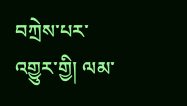བཀྲེས་པར་
འགྱུར་གྱི། ལམ་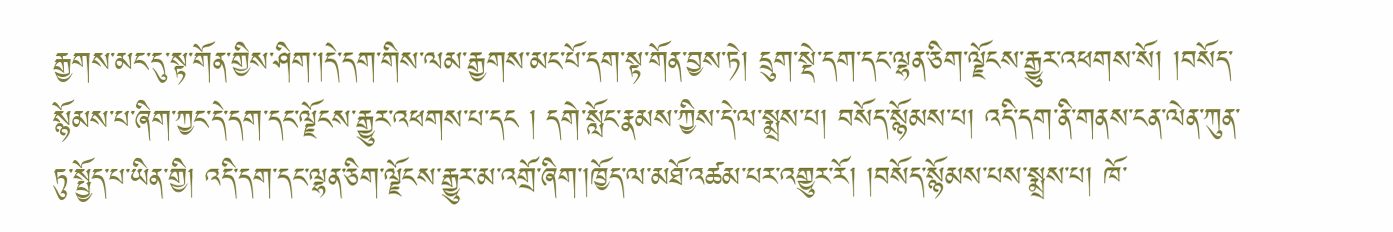རྒྱགས་མང་དུ་སྟ་གོན་གྱིས་ཤིག་།དེ་དག་གིས་ལམ་རྒྱགས་མང་པོ་དག་སྟ་གོན་བྱས་ཏེ། དྲུག་སྡེ་དག་དང་ལྷན་ཅིག་ལྗོངས་རྒྱུར་འཕགས་སོ། །བསོད་སྙོམས་པ་ཞིག་ཀྱང་དེ་དག་དང་ལྗོངས་རྒྱུར་འཕགས་པ་དང ། དགེ་སློང་རྣམས་ཀྱིས་དེ་ལ་སྨྲས་པ། བསོད་སྙོམས་པ། འདི་དག་ནི་གནས་ངན་ལེན་ཀུན་ཏུ་སྤྱོད་པ་ཡིན་གྱི། འདི་དག་དང་ལྷན་ཅིག་ལྗོངས་རྒྱུར་མ་འགྲོ་ཞིག་།ཁྱོད་ལ་མཐོ་འཚམ་པར་འགྱུར་རོ། །བསོད་སྙོམས་པས་སྨྲས་པ། ཁོ་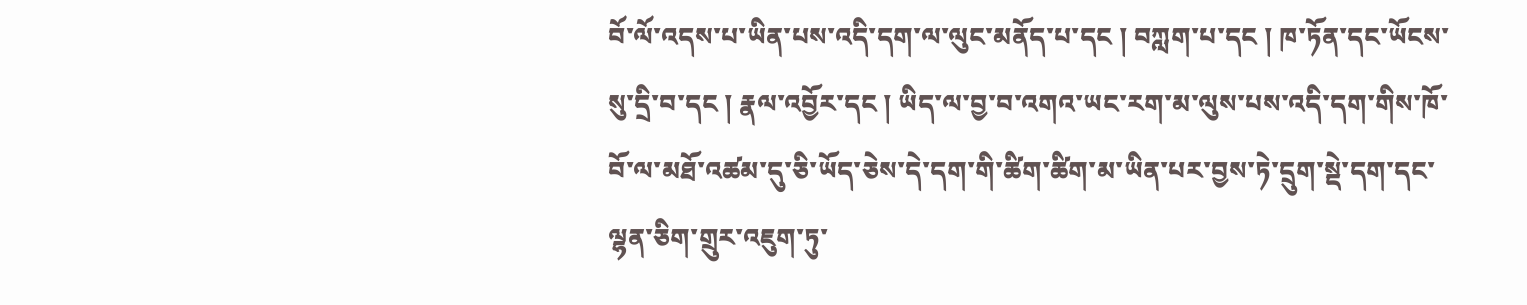བོ་ལོ་འདས་པ་ཡིན་པས་འདི་དག་ལ་ལུང་མནོད་པ་དང ། བཀླག་པ་དང ། ཁ་ཏོན་དང་ཡོངས་སུ་དྲི་བ་དང ། རྣལ་འབྱོར་དང ། ཡིད་ལ་བྱ་བ་འགའ་ཡང་རག་མ་ལུས་པས་འདི་དག་གིས་ཁོ་བོ་ལ་མཐོ་འཚམ་དུ་ཅི་ཡོད་ཅེས་དེ་དག་གི་ཚིག་ཚིག་མ་ཡིན་པར་བྱས་ཏེ་དྲུག་སྡེ་དག་དང་ལྷན་ཅིག་གྲུར་འཇུག་ཏུ་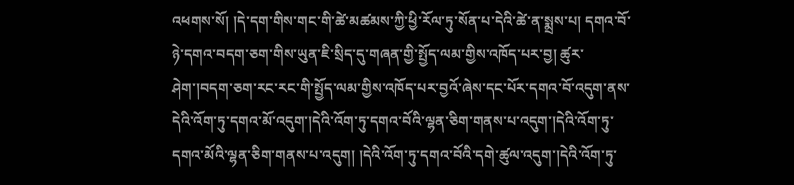འཕགས་སོ། །དེ་དག་གིས་གང་གི་ཚེ་མཚམས་ཀྱི་ཕྱི་རོལ་ཏུ་སོན་པ་དེའི་ཚེ་ན་སྨྲས་པ། དགའ་བོ་ཉེ་དགའ་བདག་ཅག་གིས་ཡུན་ཇི་སྲིད་དུ་གཞན་གྱི་སྤྱོད་ལམ་གྱིས་འཁོད་པར་བྱ། ཚུར་ཤེག་།བདག་ཅག་རང་རང་གི་སྤྱོད་ལམ་གྱིས་འཁོད་པར་བྱའོ་ཞེས་དང་པོར་དགའ་བོ་འདུག་ནས་དེའི་འོག་ཏུ་དགའ་མོ་འདུག་།དེའི་འོག་ཏུ་དགའ་བོའི་ལྷན་ཅིག་གནས་པ་འདུག་།དེའི་འོག་ཏུ་དགའ་མོའི་ལྷན་ཅིག་གནས་པ་འདུག། །དེའི་འོག་ཏུ་དགའ་བོའི་དགེ་ཚུལ་འདུག་།དེའི་འོག་ཏུ་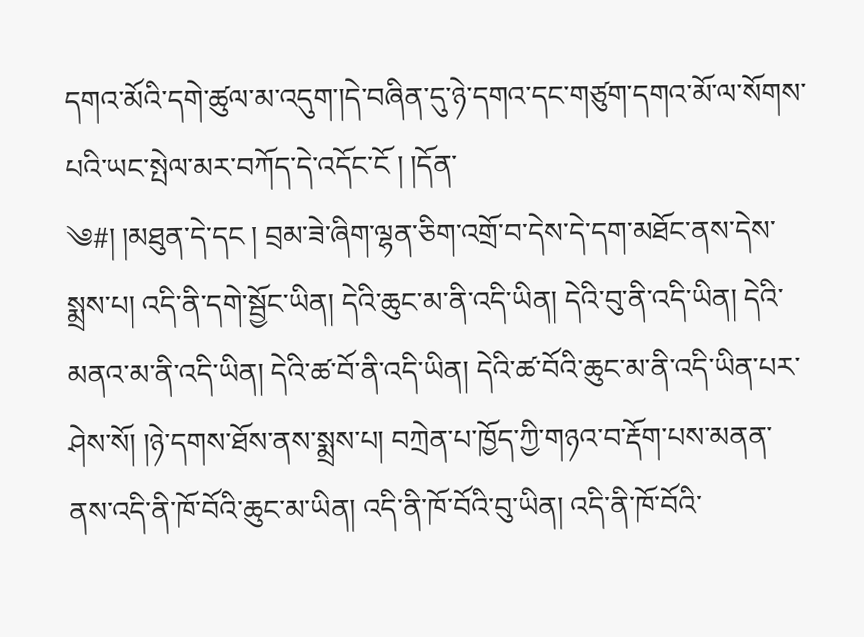དགའ་མོའི་དགེ་ཚུལ་མ་འདུག་།དེ་བཞིན་དུ་ཉེ་དགའ་དང་གཙུག་དགའ་མོ་ལ་སོགས་པའི་ཡང་སྤེལ་མར་བཀོད་དེ་འདོང་ངོ ། །དོན་
༄#། །མཐུན་དེ་དང ། བྲམ་ཟེ་ཞིག་ལྷན་ཅིག་འགྲོ་བ་དེས་དེ་དག་མཐོང་ནས་དེས་སྨྲས་པ། འདི་ནི་དགེ་སྦྱོང་ཡིན། དེའི་ཆུང་མ་ནི་འདི་ཡིན། དེའི་བུ་ནི་འདི་ཡིན། དེའི་མནའ་མ་ནི་འདི་ཡིན། དེའི་ཚ་བོ་ནི་འདི་ཡིན། དེའི་ཚ་བོའི་ཆུང་མ་ནི་འདི་ཡིན་པར་ཤེས་སོ། །ཉེ་དགས་ཐོས་ནས་སྨྲས་པ། བཀྲེན་པ་ཁྱོད་ཀྱི་གཉའ་བ་རྡོག་པས་མནན་ནས་འདི་ནི་ཁོ་བོའི་ཆུང་མ་ཡིན། འདི་ནི་ཁོ་བོའི་བུ་ཡིན། འདི་ནི་ཁོ་བོའི་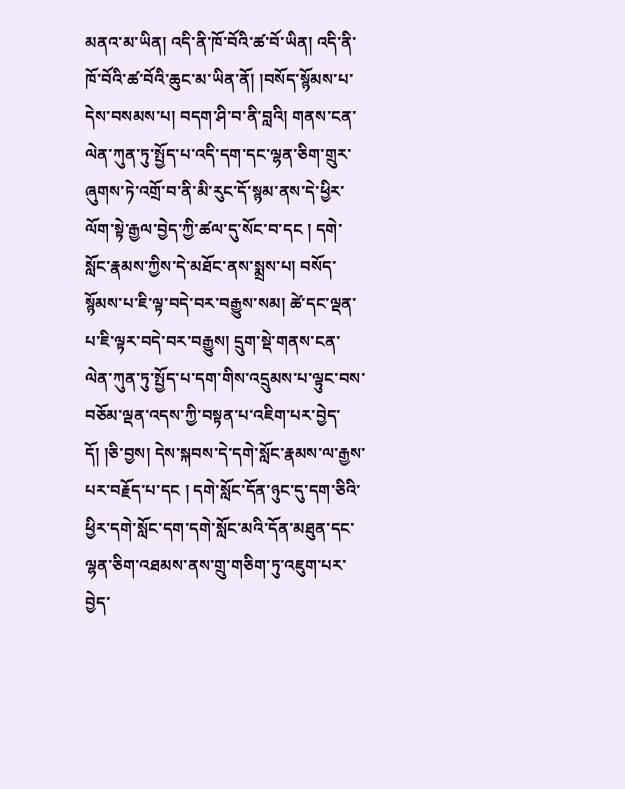མནའ་མ་ཡིན། འདི་ནི་ཁོ་བོའི་ཚ་བོ་ཡིན། འདི་ནི་ཁོ་བོའི་ཚ་བོའི་ཆུང་མ་ཡིན་ནོ། །བསོད་སྙོམས་པ་དེས་བསམས་པ། བདག་ཤི་བ་ནི་བླའི། གནས་ངན་ལེན་ཀུན་ཏུ་སྤྱོད་པ་འདི་དག་དང་ལྷན་ཅིག་གྲུར་ཞུགས་ཏེ་འགྲོ་བ་ནི་མི་རུང་དོ་སྙམ་ནས་དེ་ཕྱིར་ལོག་སྟེ་རྒྱལ་བྱེད་ཀྱི་ཚལ་དུ་སོང་བ་དང ། དགེ་སློང་རྣམས་ཀྱིས་དེ་མཐོང་ནས་སྨྲས་པ། བསོད་སྙོམས་པ་ཇི་ལྟ་བདེ་བར་བརྒྱུས་སམ། ཚེ་དང་ལྡན་པ་ཇི་ལྟར་བདེ་བར་བརྒྱུས། དྲུག་སྡེ་གནས་ངན་ལེན་ཀུན་ཏུ་སྤྱོད་པ་དག་གིས་འདྲུམས་པ་ལྟུང་བས་བཅོམ་ལྡན་འདས་ཀྱི་བསྟན་པ་འཇིག་པར་བྱེད་དོ། །ཅི་བྱས། དེས་སྐབས་དེ་དགེ་སློང་རྣམས་ལ་རྒྱས་པར་བརྗོད་པ་དང ། དགེ་སློང་དོན་ཉུང་དུ་དག་ཅིའི་ཕྱིར་དགེ་སློང་དག་དགེ་སློང་མའི་དོན་མཐུན་དང་ལྷན་ཅིག་འཐམས་ནས་གྲུ་གཅིག་ཏུ་འཇུག་པར་བྱེད་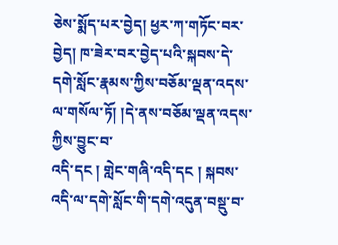ཅེས་སྨོད་པར་བྱེད། ཕྱར་ཀ་གཏོང་བར་བྱེད། ཁ་ཟེར་བར་བྱེད་པའི་སྐབས་དེ་དགེ་སློང་རྣམས་ཀྱིས་བཅོམ་ལྡན་འདས་ལ་གསོལ་ཏོ། །དེ་ནས་བཅོམ་ལྡན་འདས་ཀྱིས་བྱུང་བ་
འདི་དང ། གླེང་གཞི་འདི་དང ། སྐབས་འདི་ལ་དགེ་སློང་གི་དགེ་འདུན་བསྡུ་བ་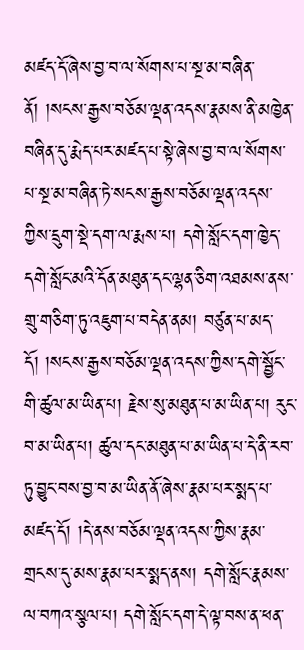མཛད་དོ་ཞེས་བྱ་བ་ལ་སོགས་པ་སྔ་མ་བཞིན་ནོ། །སངས་རྒྱས་བཅོམ་ལྡན་འདས་རྣམས་ནི་མཁྱེན་བཞིན་དུ་རྨེད་པར་མཛད་པ་སྟེ་ཞེས་བྱ་བ་ལ་སོགས་པ་སྔ་མ་བཞིན་ཏེ་སངས་རྒྱས་བཅོམ་ལྡན་འདས་ཀྱིས་དྲུག་སྡེ་དག་ལ་རྨས་པ། དགེ་སློང་དག་ཁྱེད་དགེ་སློང་མའི་དོན་མཐུན་དང་ལྷན་ཅིག་འཐམས་ནས་གྲུ་གཅིག་ཏུ་འཇུག་པ་བདེན་ནམ། བཙུན་པ་མད་དོ། །སངས་རྒྱས་བཅོམ་ལྡན་འདས་ཀྱིས་དགེ་སྦྱོང་གི་ཚུལ་མ་ཡིན་པ། རྗེས་སུ་མཐུན་པ་མ་ཡིན་པ། རུང་བ་མ་ཡིན་པ། ཚུལ་དང་མཐུན་པ་མ་ཡིན་པ་དེ་ནི་རབ་ཏུ་བྱུང་བས་བྱ་བ་མ་ཡིན་ནོ་ཞེས་རྣམ་པར་སྨད་པ་མཛད་དོ། །དེ་ནས་བཅོམ་ལྡན་འདས་ཀྱིས་རྣམ་གྲངས་དུ་མས་རྣམ་པར་སྨད་ནས། དགེ་སློང་རྣམས་ལ་བཀའ་སྩལ་པ། དགེ་སློང་དག་དེ་ལྟ་བས་ན་ཕན་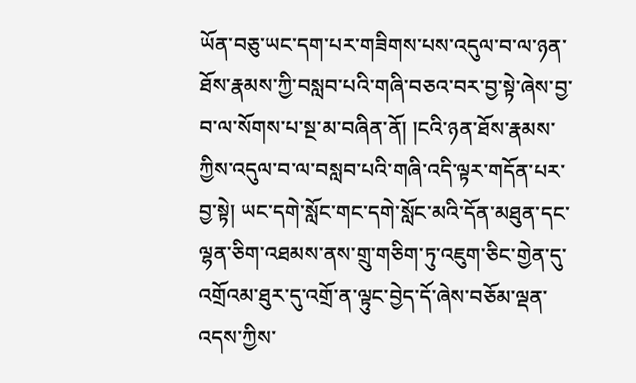ཡོན་བཅུ་ཡང་དག་པར་གཟིགས་པས་འདུལ་བ་ལ་ཉན་ཐོས་རྣམས་ཀྱི་བསླབ་པའི་གཞི་བཅའ་བར་བྱ་སྟེ་ཞེས་བྱ་བ་ལ་སོགས་པ་སྔ་མ་བཞིན་ནོ། །ངའི་ཉན་ཐོས་རྣམས་ཀྱིས་འདུལ་བ་ལ་བསླབ་པའི་གཞི་འདི་ལྟར་གདོན་པར་བྱ་སྟེ། ཡང་དགེ་སློང་གང་དགེ་སློང་མའི་དོན་མཐུན་དང་ལྷན་ཅིག་འཐམས་ནས་གྲུ་གཅིག་ཏུ་འཇུག་ཅིང་གྱེན་དུ་འགྲོའམ་ཐུར་དུ་འགྲོ་ན་ལྟུང་བྱེད་དོ་ཞེས་བཅོམ་ལྡན་འདས་ཀྱིས་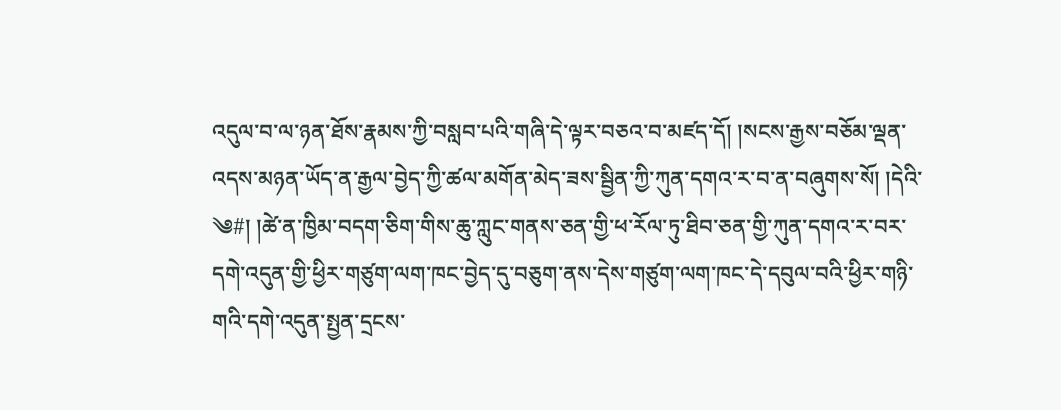འདུལ་བ་ལ་ཉན་ཐོས་རྣམས་ཀྱི་བསླབ་པའི་གཞི་དེ་ལྟར་བཅའ་བ་མཛད་དོ། །སངས་རྒྱས་བཅོམ་ལྡན་འདས་མཉན་ཡོད་ན་རྒྱལ་བྱེད་ཀྱི་ཚལ་མགོན་མེད་ཟས་སྦྱིན་ཀྱི་ཀུན་དགའ་ར་བ་ན་བཞུགས་སོ། །དེའི་
༄#། །ཚེ་ན་ཁྱིམ་བདག་ཅིག་གིས་ཆུ་ཀླུང་གནས་ཅན་གྱི་ཕ་རོལ་ཏུ་ཐིབ་ཅན་གྱི་ཀུན་དགའ་ར་བར་དགེ་འདུན་གྱི་ཕྱིར་གཙུག་ལག་ཁང་བྱེད་དུ་བཅུག་ནས་དེས་གཙུག་ལག་ཁང་དེ་དབུལ་བའི་ཕྱིར་གཉི་གའི་དགེ་འདུན་སྤྱན་དྲངས་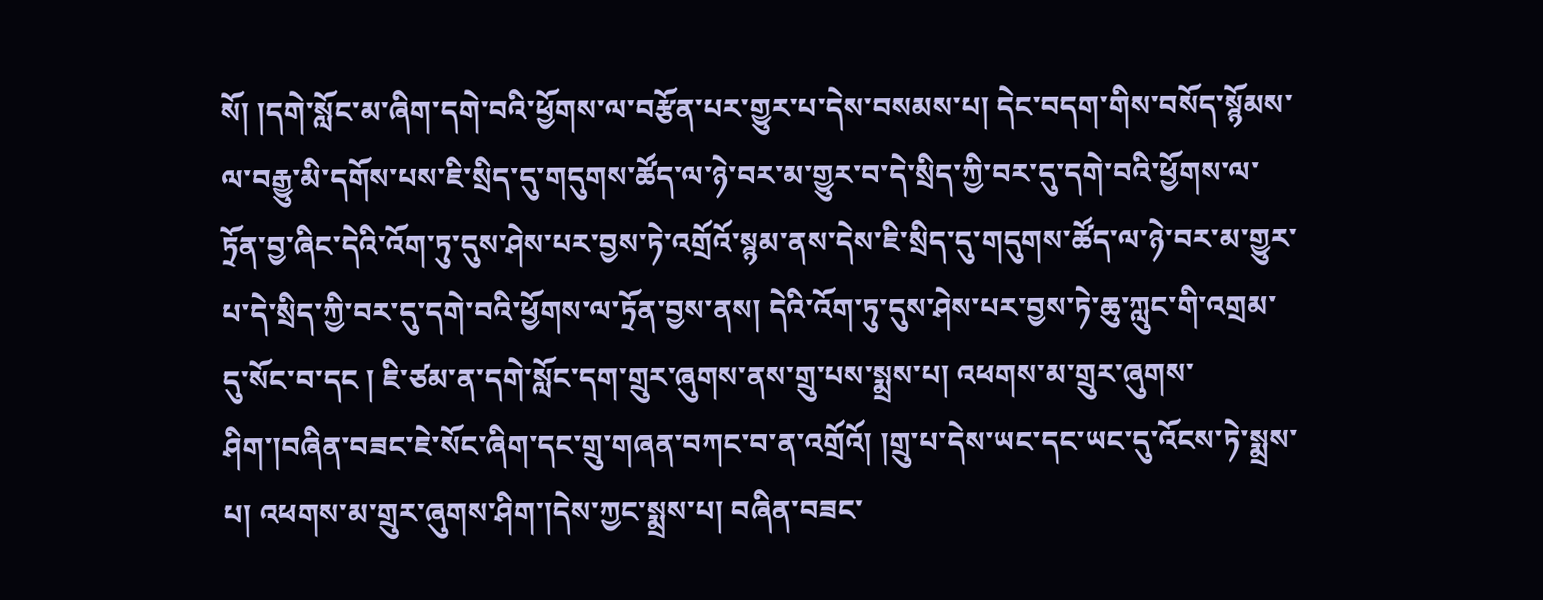སོ། །དགེ་སློང་མ་ཞིག་དགེ་བའི་ཕྱོགས་ལ་བརྩོན་པར་གྱུར་པ་དེས་བསམས་པ། དེང་བདག་གིས་བསོད་སྙོམས་ལ་བརྒྱུ་མི་དགོས་པས་ཇི་སྲིད་དུ་གདུགས་ཚོད་ལ་ཉེ་བར་མ་གྱུར་བ་དེ་སྲིད་ཀྱི་བར་དུ་དགེ་བའི་ཕྱོགས་ལ་ཏྲོན་བྱ་ཞིང་དེའི་འོག་ཏུ་དུས་ཤེས་པར་བྱས་ཏེ་འགྲོའོ་སྙམ་ནས་དེས་ཇི་སྲིད་དུ་གདུགས་ཚོད་ལ་ཉེ་བར་མ་གྱུར་པ་དེ་སྲིད་ཀྱི་བར་དུ་དགེ་བའི་ཕྱོགས་ལ་ཏྲོན་བྱས་ནས། དེའི་འོག་ཏུ་དུས་ཤེས་པར་བྱས་ཏེ་ཆུ་ཀླུང་གི་འགྲམ་དུ་སོང་བ་དང ། ཇི་ཙམ་ན་དགེ་སློང་དག་གྲུར་ཞུགས་ནས་གྲུ་པས་སྨྲས་པ། འཕགས་མ་གྲུར་ཞུགས་ཤིག་།བཞིན་བཟང་ཇེ་སོང་ཞིག་དང་གྲུ་གཞན་བཀང་བ་ན་འགྲོའོ། །གྲུ་པ་དེས་ཡང་དང་ཡང་དུ་འོངས་ཏེ་སྨྲས་པ། འཕགས་མ་གྲུར་ཞུགས་ཤིག་།དེས་ཀྱང་སྨྲས་པ། བཞིན་བཟང་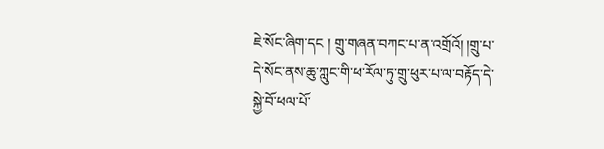ཇེ་སོང་ཞིག་དང ། གྲུ་གཞན་བཀང་པ་ན་འགྲོའོ། །གྲུ་པ་དེ་སོང་ནས་ཆུ་ཀླུང་གི་ཕ་རོལ་ཏུ་གྲུ་ཕུར་པ་ལ་བརྟོད་དེ་སྐྱེ་བོ་ཕལ་པོ་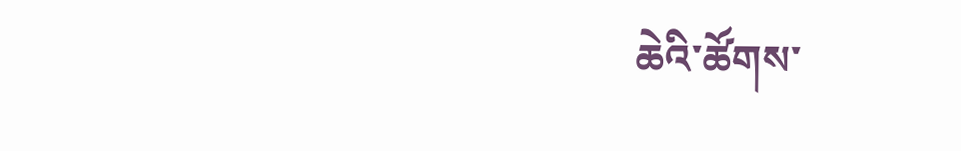ཆེའི་ཚོགས་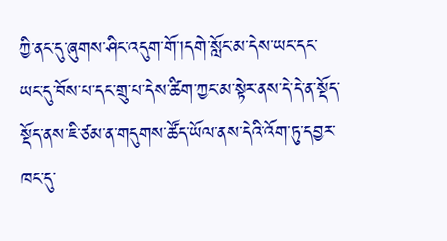ཀྱི་ནང་དུ་ཞུགས་ཤིང་འདུག་གོ་།དགེ་སློང་མ་དེས་ཡང་དང་ཡང་དུ་བོས་པ་དང་གྲུ་པ་དེས་ཚིག་ཀྱང་མ་སྟེར་ནས་དེ་དེ་ན་སྡོད་སྡོད་ནས་ཇི་ཙམ་ན་གདུགས་ཚོད་ཡོལ་ནས་དེའི་འོག་ཏུ་དབྱར་ཁང་དུ་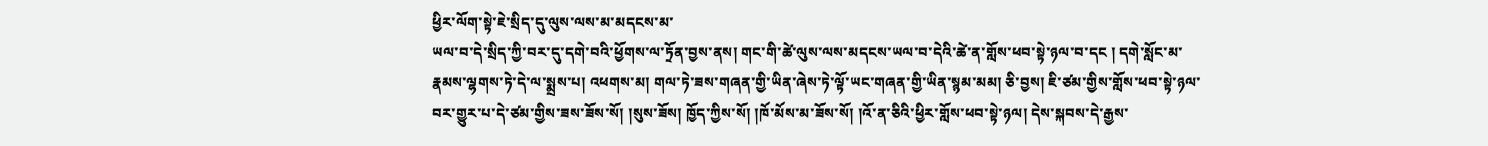ཕྱིར་ལོག་སྟེ་ཇེ་སྲིད་དུ་ལུས་ལས་མ་མདངས་མ་
ཡལ་བ་དེ་སྲིད་ཀྱི་བར་དུ་དགེ་བའི་ཕྱོགས་ལ་ཏྲོན་བྱས་ནས། གང་གི་ཚེ་ལུས་ལས་མདངས་ཡལ་བ་དེའི་ཚེ་ན་གློས་ཕབ་སྟེ་ཉལ་བ་དང ། དགེ་སློང་མ་རྣམས་ལྷགས་ཏེ་དེ་ལ་སྨྲས་པ། འཕགས་མ། གལ་ཏེ་ཟས་གཞན་གྱི་ཡིན་ཞེས་ཏེ་ལྟོ་ཡང་གཞན་གྱི་ཡིན་སྙམ་མམ། ཅི་བྱས། ཇི་ཙམ་གྱིས་གློས་ཕབ་སྟེ་ཉལ་བར་གྱུར་པ་དེ་ཙམ་གྱིས་ཟས་ཟོས་སོ། །སུས་ཟོས། ཁྱོད་ཀྱིས་སོ། །ཁོ་མོས་མ་ཟོས་སོ། །འོ་ན་ཅིའི་ཕྱིར་གློས་ཕབ་སྟེ་ཉལ། དེས་སྐབས་དེ་རྒྱས་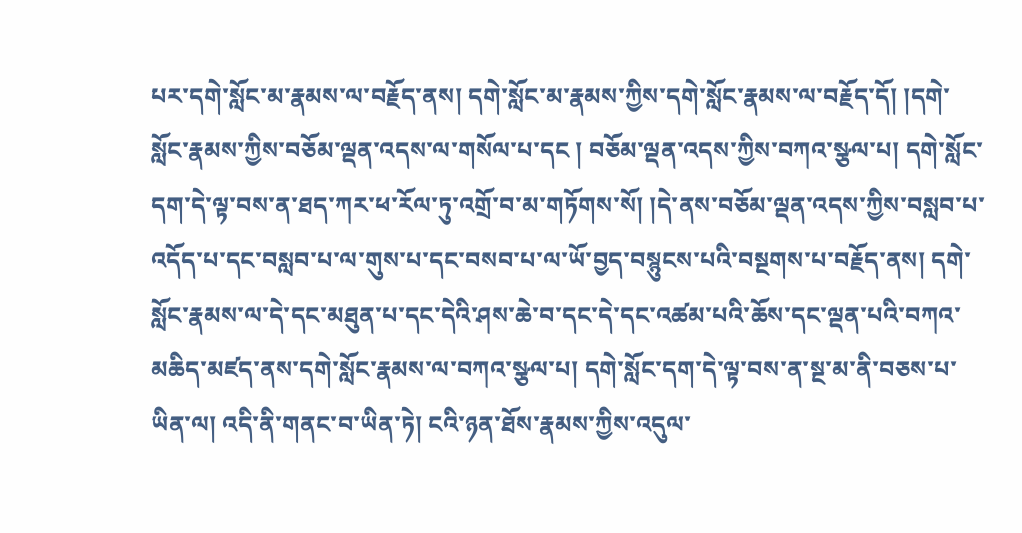པར་དགེ་སློང་མ་རྣམས་ལ་བརྗོད་ནས། དགེ་སློང་མ་རྣམས་ཀྱིས་དགེ་སློང་རྣམས་ལ་བརྗོད་དོ། །དགེ་སློང་རྣམས་ཀྱིས་བཅོམ་ལྡན་འདས་ལ་གསོལ་པ་དང ། བཅོམ་ལྡན་འདས་ཀྱིས་བཀའ་སྩལ་པ། དགེ་སློང་དག་དེ་ལྟ་བས་ན་ཐད་ཀར་ཕ་རོལ་ཏུ་འགྲོ་བ་མ་གཏོགས་སོ། །དེ་ནས་བཅོམ་ལྡན་འདས་ཀྱིས་བསླབ་པ་འདོད་པ་དང་བསླབ་པ་ལ་གུས་པ་དང་བསབ་པ་ལ་ཡོ་བྱད་བསྙུངས་པའི་བསྔགས་པ་བརྗོད་ནས། དགེ་སློང་རྣམས་ལ་དེ་དང་མཐུན་པ་དང་དེའི་ཤས་ཆེ་བ་དང་དེ་དང་འཚམ་པའི་ཆོས་དང་ལྡན་པའི་བཀའ་མཆིད་མཛད་ནས་དགེ་སློང་རྣམས་ལ་བཀའ་སྩལ་པ། དགེ་སློང་དག་དེ་ལྟ་བས་ན་སྔ་མ་ནི་བཅས་པ་ཡིན་ལ། འདི་ནི་གནང་བ་ཡིན་ཏེ། ངའི་ཉན་ཐོས་རྣམས་ཀྱིས་འདུལ་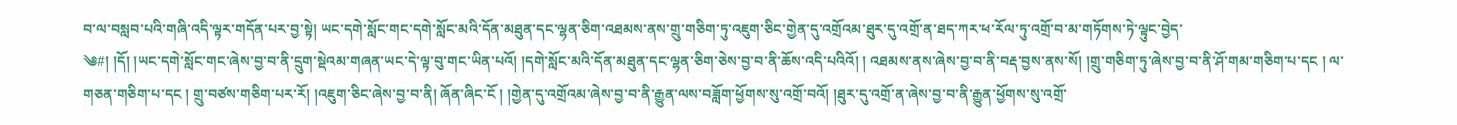བ་ལ་བསླབ་པའི་གཞི་འདི་ལྟར་གདོན་པར་བྱ་སྟེ། ཡང་དགེ་སློང་གང་དགེ་སློང་མའི་དོན་མཐུན་དང་ལྷན་ཅིག་འཐམས་ནས་གྲུ་གཅིག་ཏུ་འཇུག་ཅིང་གྱེན་དུ་འགྲོའམ་ཐུར་དུ་འགྲོ་ན་ཐད་ཀར་ཕ་རོལ་ཏུ་འགྲོ་བ་མ་གཏོགས་ཏེ་ལྟུང་བྱེད་
༄#། །དོ། །ཡང་དགེ་སློང་གང་ཞེས་བྱ་བ་ནི་དྲུག་སྡེའམ་གཞན་ཡང་དེ་ལྟ་བུ་གང་ཡིན་པའོ། །དགེ་སློང་མའི་དོན་མཐུན་དང་ལྷན་ཅིག་ཅེས་བྱ་བ་ནི་ཆོས་འདི་པའིའོ། ། འཐམས་ནས་ཞེས་བྱ་བ་ནི་བརྡ་བྱས་ནས་སོ། །གྲུ་གཅིག་ཏུ་ཞེས་བྱ་བ་ནི་ཤོ་གམ་གཅིག་པ་དང ། ལ་གཅན་གཅིག་པ་དང ། གྲུ་བཙས་གཅིག་པར་རོ། །འཇུག་ཅིང་ཞེས་བྱ་བ་ནི། ཞོན་ཞིང་ངོ ། །གྱེན་དུ་འགྲོའམ་ཞེས་བྱ་བ་ནི་རྒྱུན་ལས་བཟློག་ཕྱོགས་སུ་འགྲོ་བའོ། །ཐུར་དུ་འགྲོ་ན་ཞེས་བྱ་བ་ནི་རྒྱུན་ཕྱོགས་སུ་འགྲོ་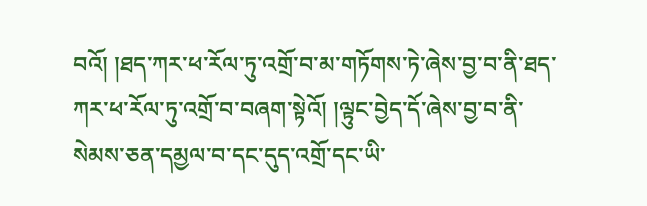བའོ། །ཐད་ཀར་ཕ་རོལ་ཏུ་འགྲོ་བ་མ་གཏོགས་ཏེ་ཞེས་བྱ་བ་ནི་ཐད་ཀར་ཕ་རོལ་ཏུ་འགྲོ་བ་བཞག་སྟེའོ། །ལྟུང་བྱེད་དོ་ཞེས་བྱ་བ་ནི་སེམས་ཅན་དམྱལ་བ་དང་དུད་འགྲོ་དང་ཡི་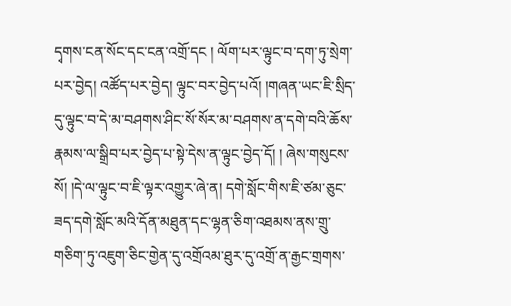དྭགས་ངན་སོང་དང་ངན་འགྲོ་དང ། ལོག་པར་ལྟུང་བ་དག་ཏུ་སྲེག་པར་བྱེད། འཚོད་པར་བྱེད། ལྟུང་བར་བྱེད་པའོ། །གཞན་ཡང་ཇི་སྲིད་དུ་ལྟུང་བ་དེ་མ་བཤགས་ཤིང་སོ་སོར་མ་བཤགས་ན་དགེ་བའི་ཆོས་རྣམས་ལ་སྒྲིབ་པར་བྱེད་པ་སྟེ་དེས་ན་ལྟུང་བྱེད་དོ། ། ཞེས་གསུངས་སོ། །དེ་ལ་ལྟུང་བ་ཇི་ལྟར་འགྱུར་ཞེ་ན། དགེ་སློང་གིས་ཇི་ཙམ་ཅུང་ཟད་དགེ་སློང་མའི་དོན་མཐུན་དང་ལྷན་ཅིག་འཐམས་ནས་གྲུ་གཅིག་ཏུ་འཇུག་ཅིང་གྱེན་དུ་འགྲོའམ་ཐུར་དུ་འགྲོ་ན་རྒྱང་གྲགས་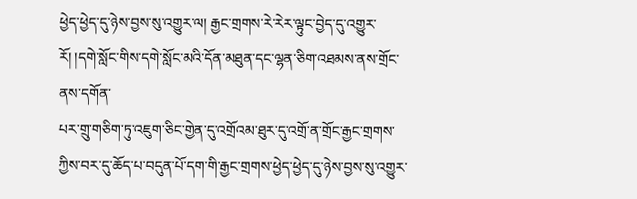ཕྱེད་ཕྱེད་དུ་ཉེས་བྱས་སུ་འགྱུར་ལ། རྒྱང་གྲགས་རེ་རེར་ལྟུང་བྱེད་དུ་འགྱུར་རོ། །དགེ་སློང་གིས་དགེ་སློང་མའི་དོན་མཐུན་དང་ལྷན་ཅིག་འཐམས་ནས་གྲོང་ནས་དགོན་
པར་གྲུ་གཅིག་ཏུ་འཇུག་ཅིང་གྱེན་དུ་འགྲོའམ་ཐུར་དུ་འགྲོ་ན་གྲོང་རྒྱང་གྲགས་ཀྱིས་བར་དུ་ཆོད་པ་བདུན་པོ་དག་གི་རྒྱང་གྲགས་ཕྱེད་ཕྱེད་དུ་ཉེས་བྱས་སུ་འགྱུར་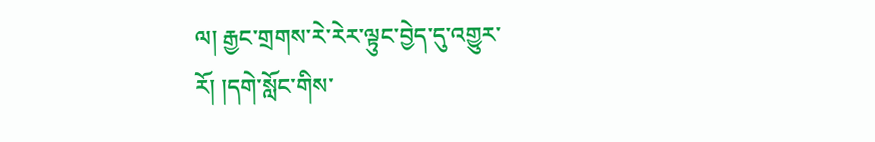ལ། རྒྱང་གྲགས་རེ་རེར་ལྟུང་བྱེད་དུ་འགྱུར་རོ། །དགེ་སློང་གིས་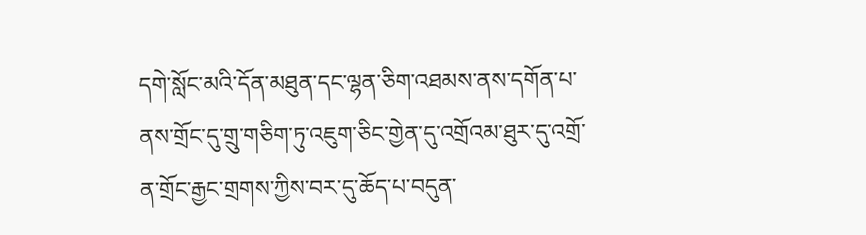དགེ་སློང་མའི་དོན་མཐུན་དང་ལྷན་ཅིག་འཐམས་ནས་དགོན་པ་ནས་གྲོང་དུ་གྲུ་གཅིག་ཏུ་འཇུག་ཅིང་གྱེན་དུ་འགྲོའམ་ཐུར་དུ་འགྲོ་ན་གྲོང་རྒྱང་གྲགས་ཀྱིས་བར་དུ་ཆོད་པ་བདུན་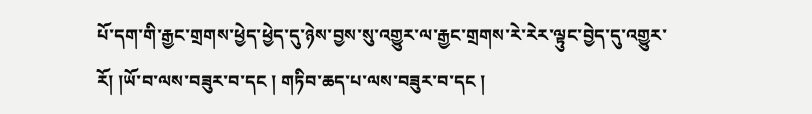པོ་དག་གི་རྒྱང་གྲགས་ཕྱེད་ཕྱེད་དུ་ཉེས་བྱས་སུ་འགྱུར་ལ་རྒྱང་གྲགས་རེ་རེར་ལྟུང་བྱེད་དུ་འགྱུར་རོ། །ཡོ་བ་ལས་བཟུར་བ་དང ། གཏིབ་ཆད་པ་ལས་བཟུར་བ་དང །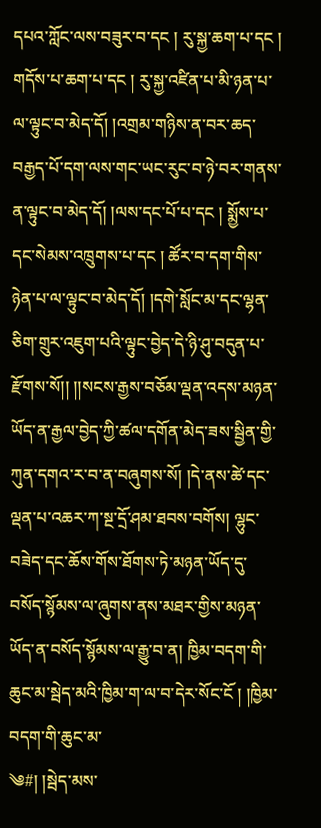དཔའ་ཀློང་ལས་བཟུར་བ་དང ། རུ་སྐྱ་ཆག་པ་དང ། གདོས་པ་ཆག་པ་དང ། རུ་སྐྱ་འཛིན་པ་མི་ཉན་པ་ལ་ལྟུང་བ་མེད་དོ། །འགྲམ་གཉིས་ན་བར་ཆད་བརྒྱད་པོ་དག་ལས་གང་ཡང་རུང་བ་ཉེ་བར་གནས་ན་ལྟུང་བ་མེད་དོ། །ལས་དང་པོ་པ་དང ། སྨྱོས་པ་དང་སེམས་འཁྲུགས་པ་དང ། ཚོར་བ་དག་གིས་ཉེན་པ་ལ་ལྟུང་བ་མེད་དོ། །དགེ་སློང་མ་དང་ལྷན་ཅིག་གྲུར་འཇུག་པའི་ལྟུང་བྱེད་དེ་ཉི་ཤུ་བདུན་པ་རྫོགས་སོ།། །།སངས་རྒྱས་བཅོམ་ལྡན་འདས་མཉན་ཡོད་ན་རྒྱལ་བྱེད་ཀྱི་ཚལ་དགོན་མེད་ཟས་སྦྱིན་གྱི་ཀུན་དགའ་ར་བ་ན་བཞུགས་སོ། །དེ་ནས་ཚེ་དང་ལྡན་པ་འཆར་ཀ་སྔ་དྲོ་ཤམ་ཐབས་བགོས། ལྷུང་བཟེད་དང་ཆོས་གོས་ཐོགས་ཏེ་མཉན་ཡོད་དུ་བསོད་སྙོམས་ལ་ཞུགས་ནས་མཐར་གྱིས་མཉན་ཡོད་ན་བསོད་སྙོམས་ལ་རྒྱུ་བ་ན། ཁྱིམ་བདག་གི་ཆུང་མ་སྦེད་མའི་ཁྱིམ་ག་ལ་བ་དེར་སོང་ངོ ། །ཁྱིམ་བདག་གི་ཆུང་མ་
༄#། །སྦེད་མས་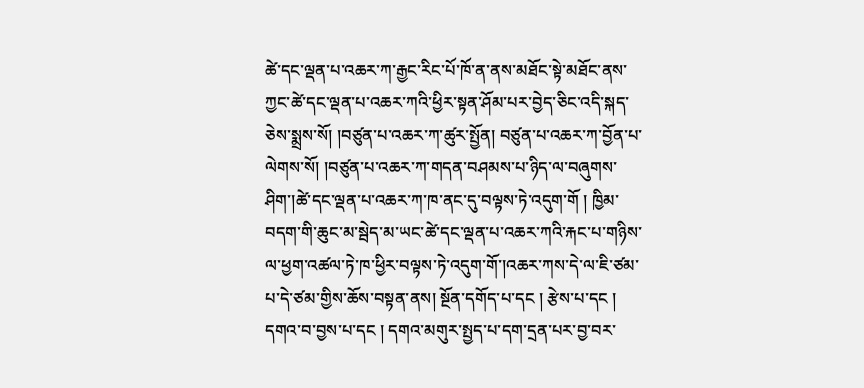ཚེ་དང་ལྡན་པ་འཆར་ཀ་རྒྱང་རིང་པོ་ཁོ་ན་ནས་མཐོང་སྟེ་མཐོང་ནས་ཀྱང་ཚེ་དང་ལྡན་པ་འཆར་ཀའི་ཕྱིར་སྟན་ཤོམ་པར་བྱེད་ཅིང་འདི་སྐད་ཅེས་སྨྲས་སོ། །བཙུན་པ་འཆར་ཀ་ཚུར་སྤྱོན། བཙུན་པ་འཆར་ཀ་བྱོན་པ་ལེགས་སོ། །བཙུན་པ་འཆར་ཀ་གདན་བཤམས་པ་ཉིད་ལ་བཞུགས་ཤིག་།ཚེ་དང་ལྡན་པ་འཆར་ཀ་ཁ་ནང་དུ་བལྟས་ཏེ་འདུག་གོ ། ཁྱིམ་བདག་གི་ཆུང་མ་སྦེད་མ་ཡང་ཚེ་དང་ལྡན་པ་འཆར་ཀའི་རྐང་པ་གཉིས་ལ་ཕྱག་འཚལ་ཏེ་ཁ་ཕྱིར་བལྟས་ཏེ་འདུག་གོ་།འཆར་ཀས་དེ་ལ་ཇི་ཙམ་པ་དེ་ཙམ་གྱིས་ཆོས་བསྟན་ནས། སྔོན་དགོད་པ་དང ། རྩེས་པ་དང ། དགའ་བ་བྱས་པ་དང ། དགའ་མགུར་སྤྱད་པ་དག་དྲན་པར་བྱ་བར་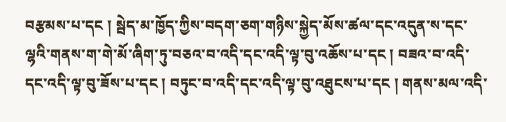བརྩམས་པ་དང ། སྦེད་མ་ཁྱོད་ཀྱིས་བདག་ཅག་གཉིས་སྐྱེད་མོས་ཚལ་དང་འདུན་ས་དང་ལྷའི་གནས་ག་གེ་མོ་ཞིག་ཏུ་བཅའ་བ་འདི་དང་འདི་ལྟ་བུ་འཆོས་པ་དང ། བཟའ་བ་འདི་དང་འདི་ལྟ་བུ་ཟོས་པ་དང ། བཏུང་བ་འདི་དང་འདི་ལྟ་བུ་འཐུངས་པ་དང ། གནས་མལ་འདི་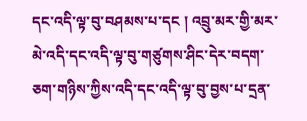དང་འདི་ལྟ་བུ་བཤམས་པ་དང ། འབྲུ་མར་གྱི་མར་མེ་འདི་དང་འདི་ལྟ་བུ་གཙུགས་ཤིང་དེར་བདག་ཅག་གཉིས་ཀྱིས་འདི་དང་འདི་ལྟ་བུ་བྱས་པ་དྲན་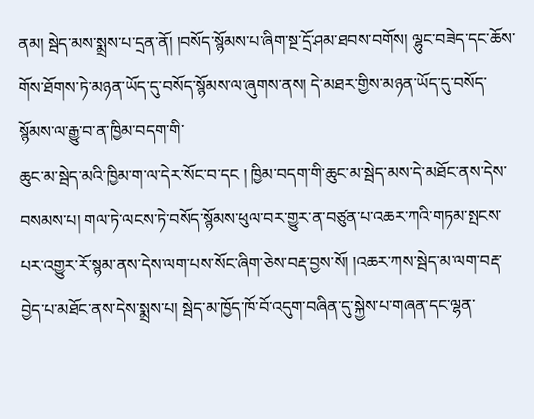ནམ། སྦེད་མས་སྨྲས་པ་དྲན་ནོ། །བསོད་སྙོམས་པ་ཞིག་སྔ་དྲོ་ཤམ་ཐབས་བགོས། ལྷུང་བཟེད་དང་ཆོས་གོས་ཐོགས་ཏེ་མཉན་ཡོད་དུ་བསོད་སྙོམས་ལ་ཞུགས་ནས། དེ་མཐར་གྱིས་མཉན་ཡོད་དུ་བསོད་སྙོམས་ལ་རྒྱུ་བ་ན་ཁྱིམ་བདག་གི་
ཆུང་མ་སྦེད་མའི་ཁྱིམ་ག་ལ་དེར་སོང་བ་དང ། ཁྱིམ་བདག་གི་ཆུང་མ་སྦེད་མས་དེ་མཐོང་ནས་དེས་བསམས་པ། གལ་ཏེ་ལངས་ཏེ་བསོད་སྙོམས་ཕུལ་བར་གྱུར་ན་བཙུན་པ་འཆར་ཀའི་གཏམ་སྤངས་པར་འགྱུར་རོ་སྙམ་ནས་དེས་ལག་པས་སོང་ཞིག་ཅེས་བརྡ་བྱས་སོ། །འཆར་ཀས་སྦེད་མ་ལག་བརྡ་བྱེད་པ་མཐོང་ནས་དེས་སྨྲས་པ། སྦེད་མ་ཁྱོད་ཁོ་བོ་འདུག་བཞིན་དུ་སྐྱེས་པ་གཞན་དང་ལྷན་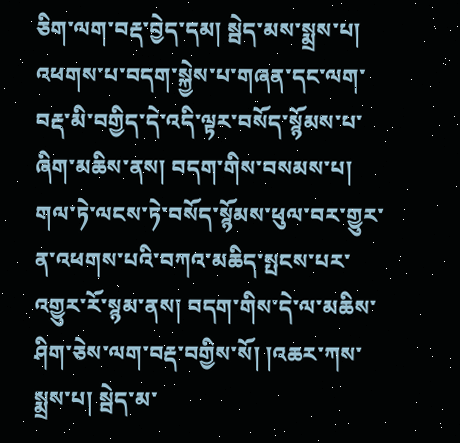ཅིག་ལག་བརྡ་བྱེད་དམ། སྦེད་མས་སྨྲས་པ། འཕགས་པ་བདག་སྐྱེས་པ་གཞན་དང་ལག་བརྡ་མི་བགྱིད་དེ་འདི་ལྟར་བསོད་སྙོམས་པ་ཞིག་མཆིས་ནས། བདག་གིས་བསམས་པ། གལ་ཏེ་ལངས་ཏེ་བསོད་སྙོམས་ཕུལ་བར་གྱུར་ན་འཕགས་པའི་བཀའ་མཆིད་སྤངས་པར་འགྱུར་རོ་སྙམ་ནས། བདག་གིས་དེ་ལ་མཆིས་ཤིག་ཅེས་ལག་བརྡ་བགྱིས་སོ། །འཆར་ཀས་སྨྲས་པ། སྦེད་མ་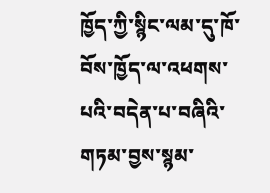ཁྱོད་ཀྱི་སྙིང་ལམ་དུ་ཁོ་བོས་ཁྱོད་ལ་འཕགས་པའི་བདེན་པ་བཞིའི་གཏམ་བྱས་སྙམ་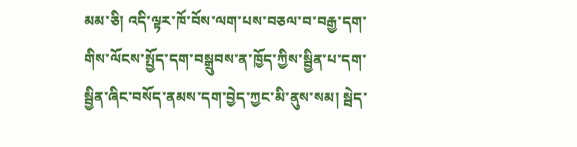མམ་ཅི། འདི་ལྟར་ཁོ་བོས་ལག་པས་བཅལ་བ་བརྒྱ་དག་གིས་ལོངས་སྤྱོད་དག་བསྒྲུབས་ན་ཁྱོད་ཀྱིས་སྦྱིན་པ་དག་སྦྱིན་ཞིང་བསོད་ནམས་དག་བྱེད་ཀྱང་མི་ནུས་སམ། སྦེད་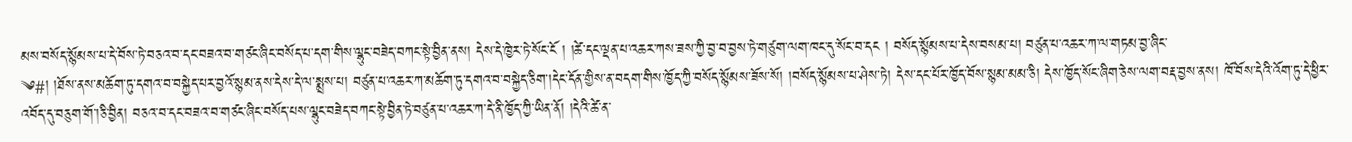མས་བསོད་སྙོམས་པ་དེ་བོས་ཏེ་བཅའ་བ་དང་བཟའ་བ་གཙང་ཞིང་བསོད་པ་དག་གིས་ལྷུང་བཟེད་བཀང་སྟེ་བྱིན་ནས། དེས་དེ་ཁྱེར་ཏེ་སོང་ངོ ། །ཚེ་དང་ལྡན་པ་འཆར་ཀས་ཟས་ཀྱི་བྱ་བ་བྱས་ཏེ་གཙུག་ལག་ཁང་དུ་སོང་བ་དང ། བསོད་སྙོམས་པ་དེས་བསམ་པ། བཙུན་པ་འཆར་ཀ་ལ་གཏམ་བྱ་ཞིང་
༄#། །ཐོས་ནས་མཆོག་ཏུ་དགའ་བ་བསྐྱེད་པར་བྱའོ་སྙམ་ནས་དེས་དེ་ལ་སྨྲས་པ། བཙུན་པ་འཆར་ཀ་མཆོག་ཏུ་དགའ་བ་བསྐྱེད་ཅིག་།དེང་དོན་གྱིས་ན་བདག་གིས་ཁྱོད་ཀྱི་བསོད་སྙོམས་ཟོས་སོ། །བསོད་སྙོམས་པ་ཤེས་ཏེ། དེས་དང་པོར་ཁྱོད་བོས་སྙམ་མམ་ཅི། དེས་ཁྱོད་སོང་ཞིག་ཅེས་ལག་བརྡ་བྱས་ནས། ཁོ་བོས་དེའི་འོག་ཏུ་དེ་ཕྱིར་འབོད་དུ་བཅུག་གོ་།ཅི་བྱིན། བཅའ་བ་དང་བཟའ་བ་གཙང་ཞིང་བསོད་པས་ལྷུང་བཟེད་བཀང་སྟེ་བྱིན་ཏེ་བཙུན་པ་འཆར་ཀ་དེ་ནི་ཁྱོད་ཀྱི་ཡིན་ནོ། །དེའི་ཚེ་ན་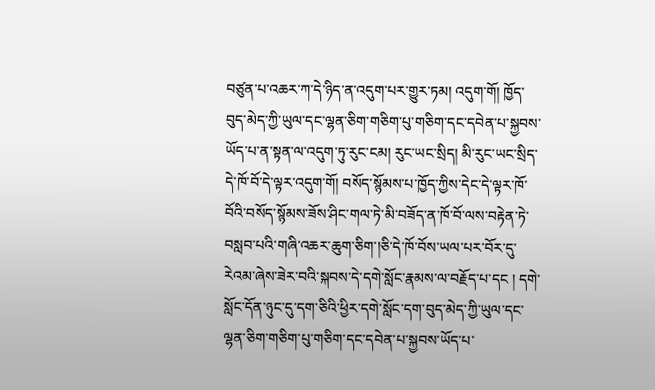བཙུན་པ་འཆར་ཀ་དེ་ཉིད་ན་འདུག་པར་གྱུར་ཏམ། འདུག་གོ། ཁྱོད་བུད་མེད་ཀྱི་ཡུལ་དང་ལྷན་ཅིག་གཅིག་པུ་གཅིག་དང་དབེན་པ་སྐྱབས་ཡོད་པ་ན་སྟན་ལ་འདུག་ཏུ་རུང་ངམ། རུང་ཡང་སྲིད། མི་རུང་ཡང་སྲིད་དེ་ཁོ་བོ་དེ་ལྟར་འདུག་གོ། བསོད་སྙོམས་པ་ཁྱོད་ཀྱིས་དེང་དེ་ལྟར་ཁོ་བོའི་བསོད་སྙོམས་ཟོས་ཤིང་གལ་ཏེ་མི་བཟོད་ན་ཁོ་བོ་ལས་བརྟེན་ཏེ་བསླབ་པའི་གཞི་འཆར་ཆུག་ཅིག་།ཅི་དེ་ཁོ་བོས་ཡལ་པར་བོར་དུ་རེའམ་ཞེས་ཟེར་བའི་སྐབས་དེ་དགེ་སློང་རྣམས་ལ་བརྗོད་པ་དང ། དགེ་སློང་དོན་ཉུང་དུ་དག་ཅིའི་ཕྱིར་དགེ་སློང་དག་བུད་མེད་ཀྱི་ཡུལ་དང་ལྷན་ཅིག་གཅིག་པུ་གཅིག་དང་དབེན་པ་སྐྱབས་ཡོད་པ་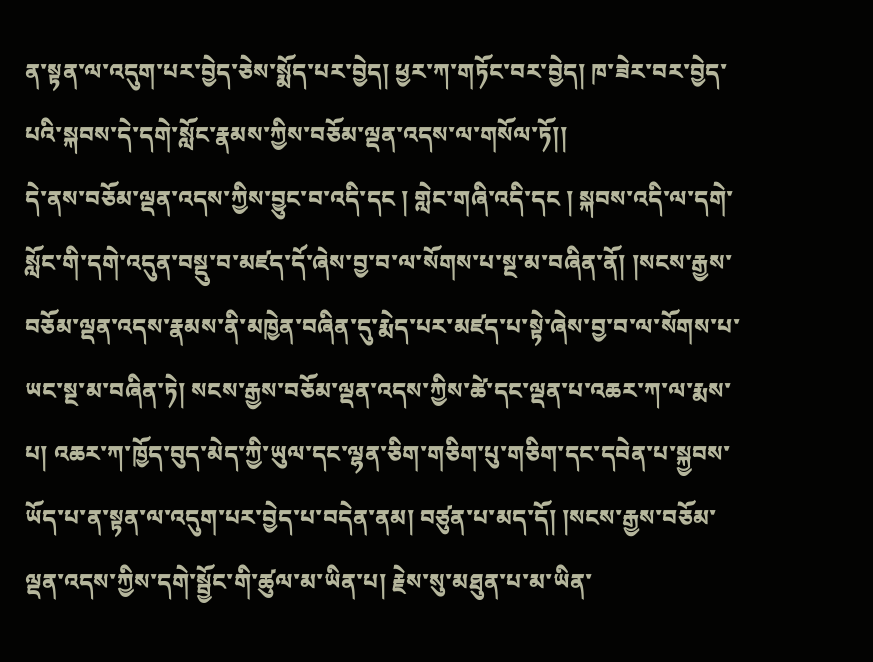ན་སྟན་ལ་འདུག་པར་བྱེད་ཅེས་སྨོད་པར་བྱེད། ཕྱར་ཀ་གཏོང་བར་བྱེད། ཁ་ཟེར་བར་བྱེད་པའི་སྐབས་དེ་དགེ་སློང་རྣམས་ཀྱིས་བཅོམ་ལྡན་འདས་ལ་གསོལ་ཏོ།།
དེ་ནས་བཅོམ་ལྡན་འདས་ཀྱིས་བྱུང་བ་འདི་དང ། གླེང་གཞི་འདི་དང ། སྐབས་འདི་ལ་དགེ་སློང་གི་དགེ་འདུན་བསྡུ་བ་མཛད་དོ་ཞེས་བྱ་བ་ལ་སོགས་པ་སྔ་མ་བཞིན་ནོ། །སངས་རྒྱས་བཅོམ་ལྡན་འདས་རྣམས་ནི་མཁྱེན་བཞིན་དུ་རྨེད་པར་མཛད་པ་སྟེ་ཞེས་བྱ་བ་ལ་སོགས་པ་ཡང་སྔ་མ་བཞིན་ཏེ། སངས་རྒྱས་བཅོམ་ལྡན་འདས་ཀྱིས་ཚེ་དང་ལྡན་པ་འཆར་ཀ་ལ་རྨས་པ། འཆར་ཀ་ཁྱོད་བུད་མེད་ཀྱི་ཡུལ་དང་ལྷན་ཅིག་གཅིག་པུ་གཅིག་དང་དབེན་པ་སྐྱབས་ཡོད་པ་ན་སྟན་ལ་འདུག་པར་བྱེད་པ་བདེན་ནམ། བཙུན་པ་མད་དོ། །སངས་རྒྱས་བཅོམ་ལྡན་འདས་ཀྱིས་དགེ་སྦྱོང་གི་ཚུལ་མ་ཡིན་པ། རྗེས་སུ་མཐུན་པ་མ་ཡིན་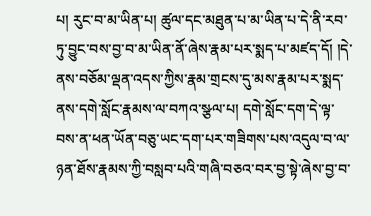པ། རུང་བ་མ་ཡིན་པ། ཚུལ་དང་མཐུན་པ་མ་ཡིན་པ་དེ་ནི་རབ་ཏུ་བྱུང་བས་བྱ་བ་མ་ཡིན་ནོ་ཞེས་རྣམ་པར་སྨད་པ་མཛད་དོ། །དེ་ནས་བཅོམ་ལྡན་འདས་ཀྱིས་རྣམ་གྲངས་དུ་མས་རྣམ་པར་སྨད་ནས་དགེ་སློང་རྣམས་ལ་བཀའ་སྩལ་པ། དགེ་སློང་དག་དེ་ལྟ་བས་ན་ཕན་ཡོན་བཅུ་ཡང་དག་པར་གཟིགས་པས་འདུལ་བ་ལ་ཉན་ཐོས་རྣམས་ཀྱི་བསླབ་པའི་གཞི་བཅའ་བར་བྱ་སྟེ་ཞེས་བྱ་བ་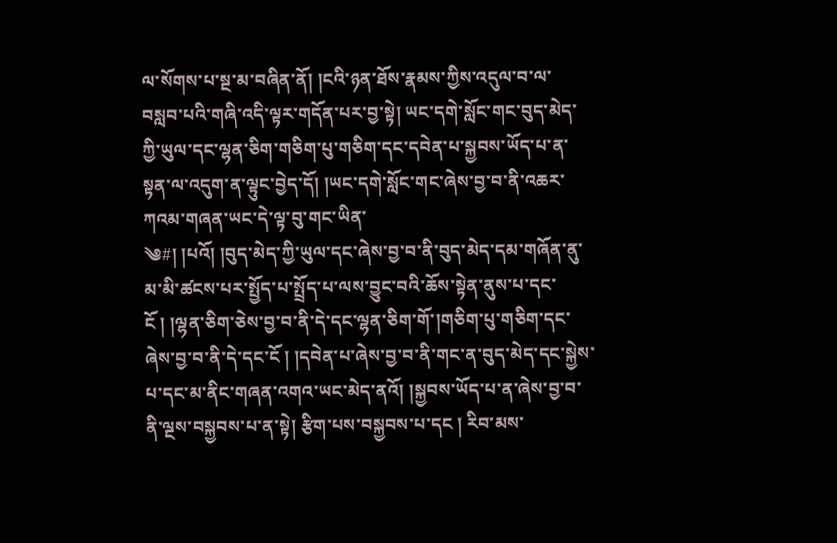ལ་སོགས་པ་སྔ་མ་བཞིན་ནོ། །ངའི་ཉན་ཐོས་རྣམས་ཀྱིས་འདུལ་བ་ལ་བསླབ་པའི་གཞི་འདི་ལྟར་གདོན་པར་བྱ་སྟེ། ཡང་དགེ་སློང་གང་བུད་མེད་ཀྱི་ཡུལ་དང་ལྷན་ཅིག་གཅིག་པུ་གཅིག་དང་དབེན་པ་སྐྱབས་ཡོད་པ་ན་སྟན་ལ་འདུག་ན་ལྟུང་བྱེད་དོ། །ཡང་དགེ་སློང་གང་ཞེས་བྱ་བ་ནི་འཆར་ཀའམ་གཞན་ཡང་དེ་ལྟ་བུ་གང་ཡིན་
༄#། །པའོ། །བུད་མེད་ཀྱི་ཡུལ་དང་ཞེས་བྱ་བ་ནི་བུད་མེད་དམ་གཞོན་ནུ་མ་མི་ཚངས་པར་སྤྱོད་པ་སྤྲོད་པ་ལས་བྱུང་བའི་ཆོས་སྟེན་ནུས་པ་དང་ངོ ། །ལྷན་ཅིག་ཅེས་བྱ་བ་ནི་དེ་དང་ལྷན་ཅིག་གོ་།གཅིག་པུ་གཅིག་དང་ཞེས་བྱ་བ་ནི་དེ་དང་ངོ ། །དབེན་པ་ཞེས་བྱ་བ་ནི་གང་ན་བུད་མེད་དང་སྐྱེས་པ་དང་མ་ནིང་གཞན་འགའ་ཡང་མེད་ནའོ། །སྐྱབས་ཡོད་པ་ན་ཞེས་བྱ་བ་ནི་ལྔས་བསྐྱབས་པ་ན་སྟེ། རྩིག་པས་བསྐྱབས་པ་དང ། རིབ་མས་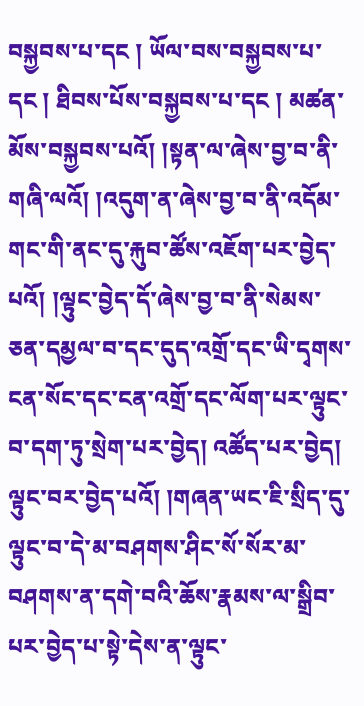བསྐྱབས་པ་དང ། ཡོལ་བས་བསྐྱབས་པ་དང ། ཐིབས་པོས་བསྐྱབས་པ་དང ། མཚན་མོས་བསྐྱབས་པའོ། །སྟན་ལ་ཞེས་བྱ་བ་ནི་གཞི་ལའོ། །འདུག་ན་ཞེས་བྱ་བ་ནི་འདོམ་གང་གི་ནང་དུ་རྐུབ་ཚོས་འཇོག་པར་བྱེད་པའོ། །ལྟུང་བྱེད་དོ་ཞེས་བྱ་བ་ནི་སེམས་ཅན་དམྱལ་བ་དང་དུད་འགྲོ་དང་ཡི་དྭགས་ངན་སོང་དང་ངན་འགྲོ་དང་ལོག་པར་ལྟུང་བ་དག་ཏུ་སྲེག་པར་བྱེད། འཚོད་པར་བྱེད། ལྟུང་བར་བྱེད་པའོ། །གཞན་ཡང་ཇི་སྲིད་དུ་ལྟུང་བ་དེ་མ་བཤགས་ཤིང་སོ་སོར་མ་བཤགས་ན་དགེ་བའི་ཆོས་རྣམས་ལ་སྒྲིབ་པར་བྱེད་པ་སྟེ་དེས་ན་ལྟུང་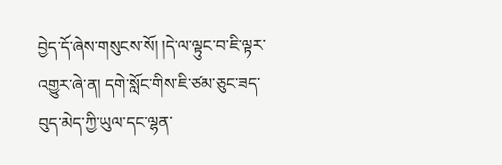བྱེད་དོ་ཞེས་གསུངས་སོ། །དེ་ལ་ལྟུང་བ་ཇི་ལྟར་འགྱུར་ཞེ་ན། དགེ་སློང་གིས་ཇི་ཙམ་ཅུང་ཟད་བུད་མེད་ཀྱི་ཡུལ་དང་ལྷན་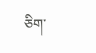ཅིག་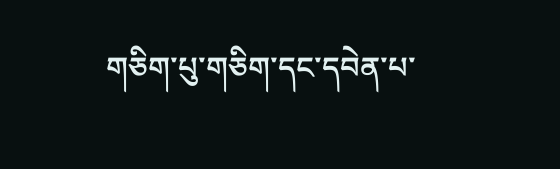གཅིག་པུ་གཅིག་དང་དབེན་པ་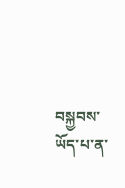བསྐྱབས་ཡོད་པ་ན་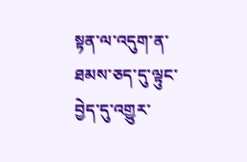སྟན་ལ་འདུག་ན་ཐམས་ཅད་དུ་ལྟུང་བྱེད་དུ་འགྱུར་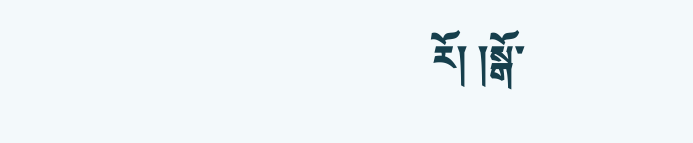རོ། །སྒོ་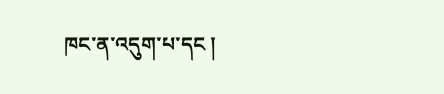ཁང་ན་འདུག་པ་དང །